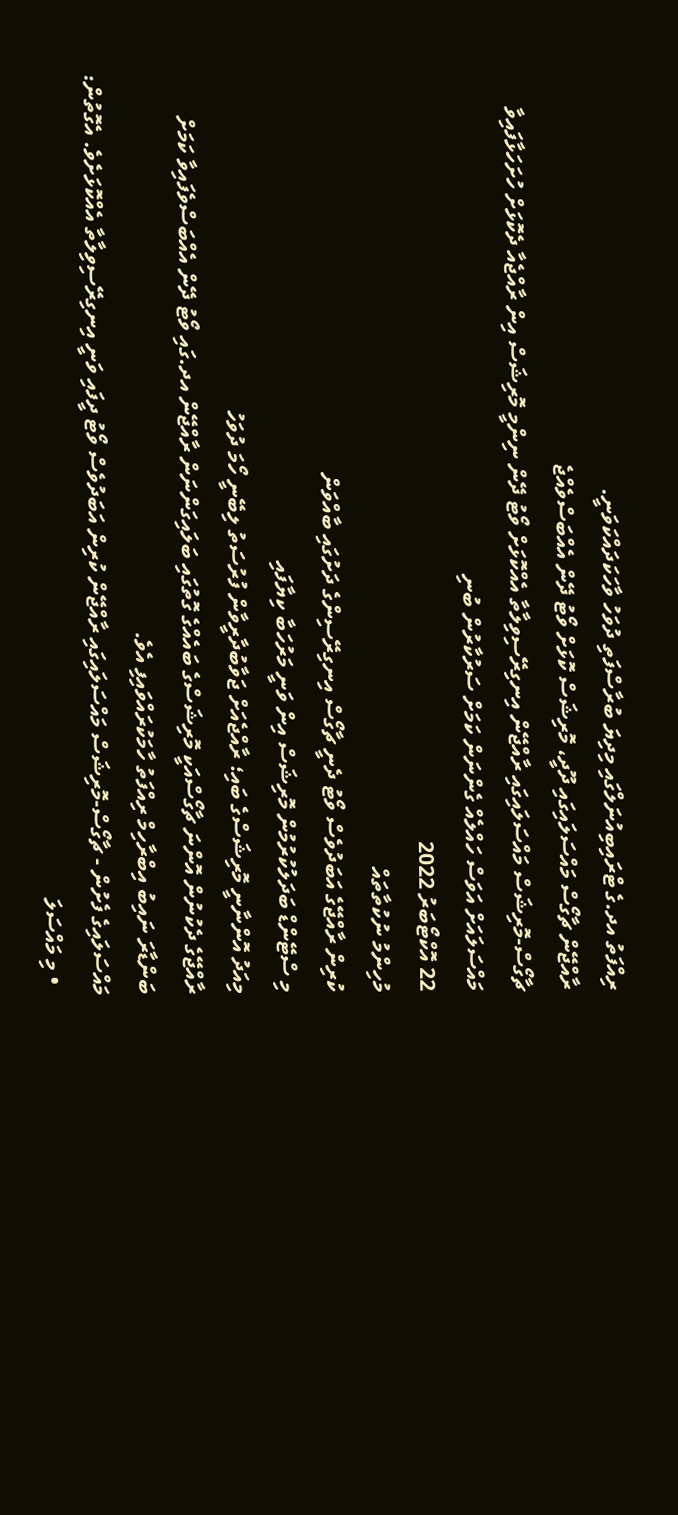ރިއްފަތު އދ.ގެ ޓްރައިބިއުނަލްގައި މިދިޔަ ބުރާސްފަތި ދުވަހު ވާހަކަދައްކަވަނީ.
ރާއްޖޭން ޗާގޯސް މައްސަލައިގައި ދޫދީ، މޮރިޝަސް ކޮޅަށް ވޯޓު ދޭން އެއްބަސްވެއްޖެ
ޗާގޯސް-މޮރިޝަސް މައްސަލައިގައި ރާއްޖޭން އިނގިރޭސިވިލާތާ އެއްކޮޅަށް ވޯޓު ދޭން ނިންމީ މޮރިޝަސް އިން ރާއްޖެއާ ދެކޮޅަށް ހުށަހަޅާފައިވާ މައްސަލައަށް އަވަސް ހައްލެއް ގެންނަން ކަމަށް ސަރުކާރުން ބުނި
22 އޮކްޓޯބަރު 2022
މުހިންމު ނުކުތާތައް
ކުރިން ރާއްޖޭގެ އަބަދުވެސް ވޯޓު ދެނީ ޗާގޯސް އިނގިރޭސިންގެ ދަށުގައި ބާއްވަން
މި ސްޓޭންޑް ބަދަލުކުރުމުން މޮރިޝަސް އިން ވަނީ މަރުހަބާ ކިޔާފައި
މިއަދު އޮންނާނީ މޮރިޝަސްގެ ބައި؛ ރާއްޖެއަށް ޖަވާބުދާރީވާން ފުރުސަތު ލިބޭނީ ހޯމަ ދުވަހު
ރާއްޖޭގެ ދެކުނުން އޮންނަ ޗާގޯސްއަކީ މޮރިޝަސްގެ ބައެއްގެ ގޮތުގައި ބަލައިގަންނަން ރާއްޖޭން އދ.ގައި ވޯޓު ދޭން އެއްބަސްވެފައިވާ ކަމަށް ބަންޑާރަ ނައިބު އިބްރާހިމް ރިއްފަތު ހާމަކުރައްވައިފި އެވެ.
މައްސަލައިގެ ފެށުން - ޗާގޯސް-މޮރިޝަސް މައްސަލައިގައި ރާއްޖޭން ކުރިން އަބަދުވެސް ވޯޓު ދީފައި ވަނީ އިނގިރޭސިވިލާތާ އެއްކޮޅަށެވެ. އެގޮތުން:
  • މި މައްސަލަ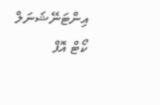އިންޓަނޭޝަނަލް ކޯޓް އޮފް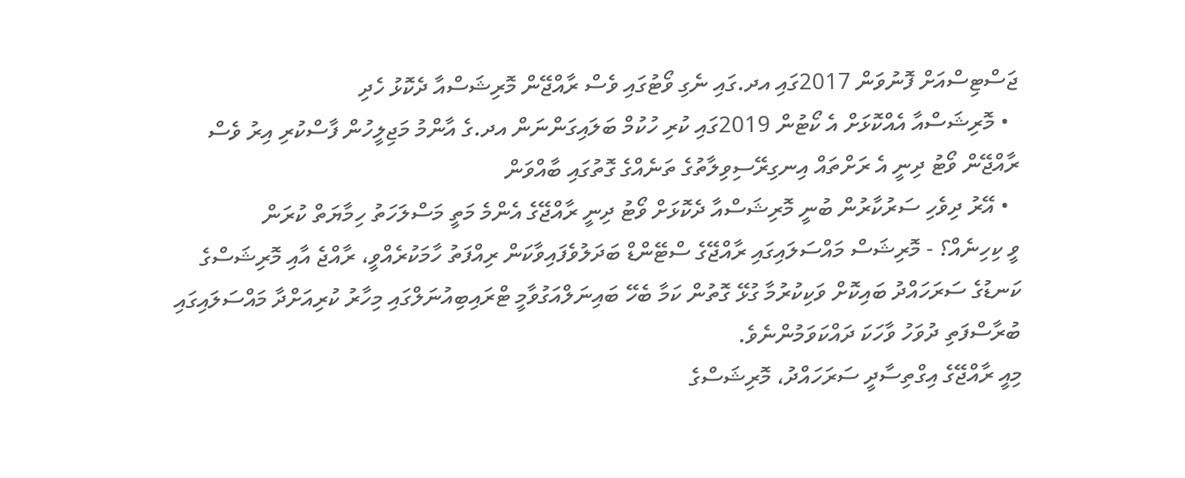ޖަސްޓިސްއަށް ފޮނުވަން 2017ގައި އދ.ގައި ނެގި ވޯޓުގައި ވެސް ރާއްޖޭން މޮރިޝަސްއާ ދެކޮޅު ހެދި
  • މޮރިޝަސްއާ އެއްކޮޅަށް އެ ކޯޓުން 2019ގައި ކުރި ހުކުމް ބަލައިގަންނަން އދ.ގެ އާންމު މަޖިލީހުން ފާސްކުރި އިރު ވެސް ރާއްޖޭން ވޯޓު ދިނީ އެ ރަށްތައް އިނގިރޭސިވިލާތުގެ ތަނެއްގެ ގޮތުގައި ބާއްވަން
  • އޭރު ދިވެހި ސަރުކާރުން ބުނީ މޮރިޝަސްއާ ދެކޮޅަށް ވޯޓު ދިނީ ރާއްޖޭގެ އެންމެ މަތީ މަސްލަހަތު ހިމާޔަތް ކުރަން
ވީ ކިހިނެއް؟ - މޮރިޝަސް މައްސަލައިގައި ރާއްޖޭގެ ސްޓޭންޑް ބަދަލުވެފައިވާކަން ރިއްފަތު ހާމަކުރެއްވީ، ރާއްޖެ އާއި މޮރިޝަސްގެ ކަނޑުގެ ސަރަހައްދު ބައިކޮށް ވަކިކުރުމާ ގުޅޭ ގޮތުން ކަމާ ބެހޭ ބައިނަލްއަގުވާމީ ޓްރައިބިއުނަލްގައި މިހާރު ކުރިއަށްދާ މައްސަލައިގައި ބުރާސްފަތި ދުވަހު ވާހަކަ ދައްކަވަމުންނެވެ.
މިއީ ރާއްޖޭގެ އިގްތިސާދީ ސަރަހައްދު، މޮރިޝަސްގެ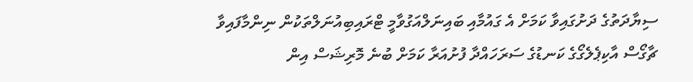ސިޔާދަތުގެ ދަށުގައިވާ ކަމަށް އެ ގައުމާއި ބައިނަލްއަގުވާމީ ޓްރައިބިއުނަލްތަކުން ނިންމާފައިވާ ޗާގޯސް އާކިޕެލެގޯގެ ކަނޑުގެ ސަރަހައްދާ ފުށުއަރާ ކަމަށް ބުނެ މޮރިޝަސް އިން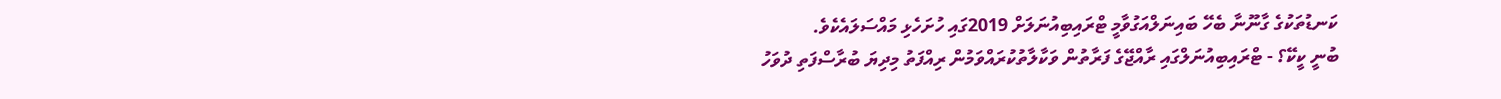ކަނޑުތަކުގެ ގާނޫނާ ބެހޭ ބައިނަލްއަގުވާމީ ޓްރައިބިއުނަލަށް 2019ގައި ހުށަހެޅި މައްސަލައެކެވެ.
ބުނީ ކީކޭ؟ - ޓްރައިބިއުނަލްގައި ރާއްޖޭގެ ފަރާތުން ވަކާލާތުކުރައްވަމުން ރިއްފަތު މިދިޔަ ބުރާސްފަތި ދުވަހު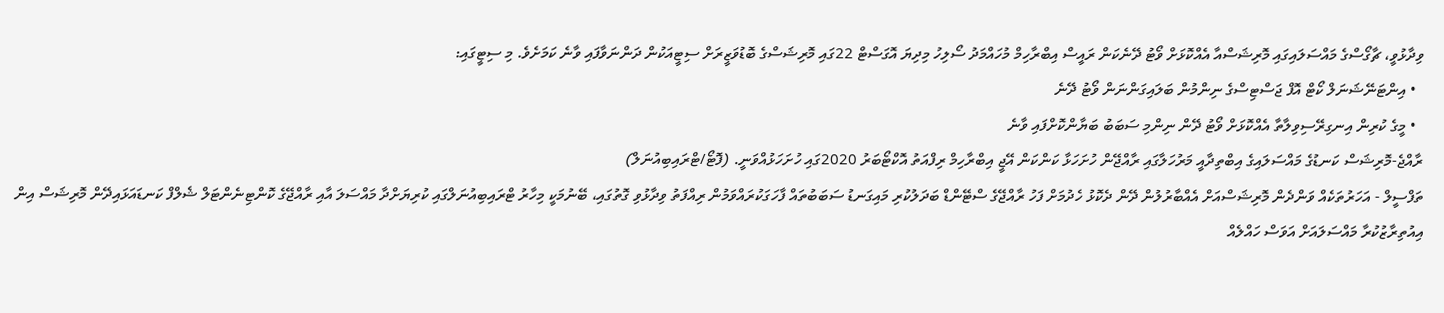ވިދާޅުވީ، ޗާގޯސްގެ މައްސަލައިގައި މޮރިޝަސްއާ އެއްކޮޅަށް ވޯޓު ދޭނެކަން ރައީސް އިބްރާހިމް މުހައްމަދު ސޯލިހު މިދިޔަ އޮގަސްޓް 22ގައި މޮރިޝަސްގެ ބޮޑުވަޒީރަށް ސިޓީއަކުން ދަންނަވާފައި ވާނެ ކަމަށެވެ. މި ސިޓީގައި:
  • އިންޓަނޭޝަނަލް ކޯޓް އޮފް ޖަސްޓިސްގެ ނިންމުން ބަލައިގަންނަން ވޯޓު ދޭނެ
  • މީގެ ކުރިން އިނގިރޭސިވިލާތާ އެއްކޮޅަށް ވޯޓު ދޭން ނިންމި ސަބަބު ބަޔާންކޮށްފައި ވާނެ
ރާއްޖެ-މޮރިޝަސް ކަނޑުގެ މައްސަލައިގެ އިބްތިދާއީ މަރުހަލާގައި ރާއްޖޭން ހުށަހަޅާ ކަންކަން އޭޖީ އިބްރާހިމް ރިފްއަތު އޮކްޓޯބަރު 2020ގައި ހުށަހަޅުއްވަނީ. (ފޮޓޯ/ޓްރައިބިއުނަލް)
ތަފްސީލް - އަހަރުތަކެއް ވަންދެން މޮރިޝަސްއަށް އެއްބާރުލުން ދޭން ދެކޮޅު ހެދުމަށް ފަހު ރާއްޖޭގެ ސްޓޭންޑް ބަދަލުކުރި މައިގަނޑު ސަބަބުތައް ފާހަގަކުރައްވަމުން ރިއްފަތު ވިދާޅުވި ގޮތުގައި، ބޭނުމަކީ މިހާރު ޓްރައިބިއުނަލްގައި ކުރިޔަށްދާ މައްސަލަ އާއި ރާއްޖޭގެ ކޮންޓިނެންޓަލް ޝެލްފް ކަނޑައަޅައިދޭން މޮރިޝަސް އިން އިއުތިރާޒުކުރާ މައްސަލައަށް އަވަސް ހައްލެއް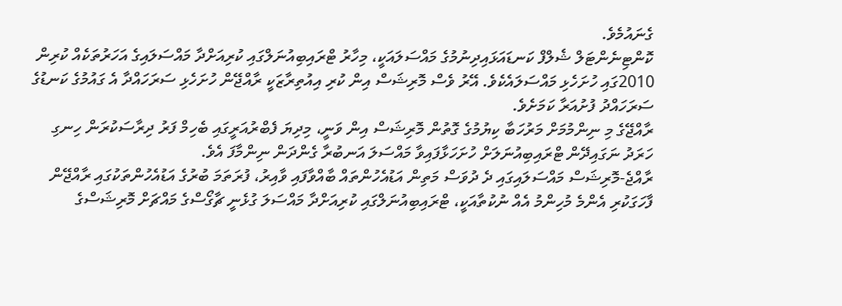ގެނައުމެވެ.
ކޮންޓިނެންޓަލް ޝެލްފް ކަނޑައަޅައިދިނުމުގެ މައްސަލައަކީ، މިހާރު ޓްރައިބިއުނަލްގައި ކުރިއަށްދާ މައްސަލައިގެ އަހަރުތަކެއް ކުރިން 2010ގައި ހުށަހެޅި މައްސަލައެކެވެ. އޭރު ވެސް މޮރިޝަސް އިން ކުރި އިއުތިރާޒަކީ ރާއްޖޭން ހުށަހެޅި ސަރަހައްދާ އެ ގައުމުގެ ކަނޑުގެ ސަރަހައްދު ފުށުއަރާ ކަމަށެވެ.
ރާއްޖޭގެ މި ނިންމުމަށް މަރުހަބާ ކިޔުމުގެ ގޮތުން މޮރިޝަސް އިން ވަނީ، މިދިޔަ ފެބްރުއަރީގައި ބެހިމް ފަރު ދިރާސަކުރަން ހިނގި ހަރަދު ނަގައިދޭން ޓްރައިބިއުނަލަށް ހުށަހަޅާފައިވާ މައްސަލަ އަނބުރާ ގެންދަން ނިންމާފަ އެވެ.
ރާއްޖެ-މޮރިޝަސް މައްސަލައިގައި ދެ ދުވަސް މަތިން އަޑުއެހުންތައް ބާއްވާފައި ވާއިރު، ފުރަތަމަ ބުރުގެ އަޑުއެހުންތަކުގައި ރާއްޖޭން ފާހަގަކުރި އެންމެ މުހިންމު އެއް ނުކުތާއަކީ، ޓްރައިބިއުނަލްގައި ކުރިއަށްދާ މައްސަލަ ގުޅެނީ ޗާގޯސްގެ މައްޗަށް މޮރިޝަސްގެ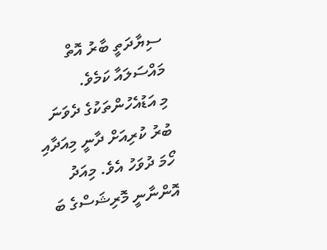ސިޔާދަތީ ބާރު އޮތް މައްސަލައާ ކަމެވެ.
މި އަޑުއެހުންތަކުގެ ދެވަނަ ބުރު ކުރިއަށް ދާނީ މިއަދާއި ހޯމަ ދުވަހު އެވެ. މިއަދު އޮންނާނީ މޮރިޝަސްގެ ބަ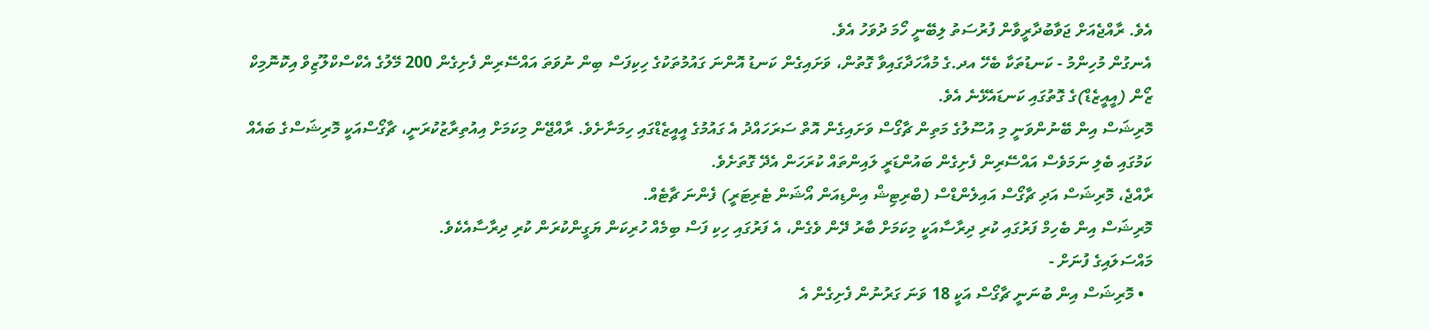އެވެ. ރާއްޖެއަށް ޖަވާބުދާރީވާން ފުރުސަތު ލިބޭނީ ހޯމަ ދުވަހު އެވެ.
އެނގުން މުހިންމު - ކަނޑުތަކާ ބެހޭ އދ.ގެ މުއާހަދާގައިވާ ގޮތުން، ވަށައިގެން ކަނޑު އޮންނަ ގައުމުތަކުގެ ހިކިފަސް ބިން ނުވަތަ އައްސޭރިން ފެށިގެން 200 މޭލުގެ އެކްސްކްލޫޒިވް އިކޮނޮމިކް ޒޯން (އީއީޒެޑް)ގެ ގޮތުގައި ކަނޑައެޅޭނެ އެވެ.
މޮރިޝަސް އިން ބޭނުންވަނީ މި އުސޫލުގެ މަތިން ޗާގޯސް ވަށައިގެން އޮތް ސަރަހައްދު އެ ގައުމުގެ އީއީޒެޑްގައި ހިމަނާށެވެ. ރާއްޖޭން މިކަމަށް އިއުތިރާޒުކުރަނީ، ޗާގޯސްއަކީ މޮރިޝަސްގެ ބައެއް ކަމުގައި ބެލި ނަމަވެސް އައްސޭރިން ފެށިގެން ބައުންޑަރީ ލައިންތައް ކުރަހަން އެދޭ ގޮތަށެވެ.
ރާއްޖެ، މޮރިޝަސް އަދި ޗާގޯސް އައިލެންޑްސް (ބްރިޓިޝް އިންޑިއަން އޯޝަން ޓެރިޓަރީ) ފެންނަ ޗާޓެއް.
މޮރިޝަސް އިން ބެހިމް ފަރުގައި ކުރި ދިރާސާއަކީ މިކަމަށް ބާރު ދޭން ވެގެން، އެ ފަރުގައި ހިކި ފަސް ބިމެއް ހުރިކަން ޔަގީންކުރަން ކުރި ދިރާސާއެކެވެ.
މައްސަލައިގެ ފުނަށް -
  • މޮރިޝަސް އިން ބުނަނީ ޗާގޯސް އަކީ 18 ވަނަ ގަރުނުން ފެށިގެން އެ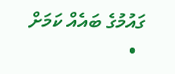ގައުމުގެ ބައެއް ކަމަށް
  •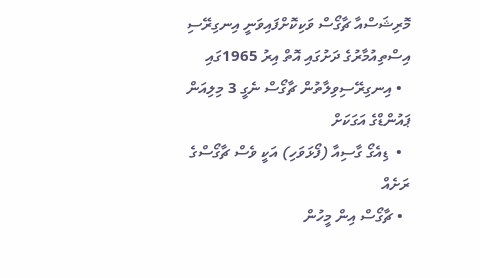މޮރިޝަސްއާ ޗާގޯސް ވަކިކޮށްފައިވަނީ އިނގިރޭސި އިސްތިއުމާރުގެ ދަށުގައި އޮތް އިރު 1965ގައި
  • އިނގިރޭސިވިލާތުން ޗާގޯސް ނެގީ 3 މިލިއަން ޕައުންޑްގެ އަގަކަށް
  •  ޑިއެގޯ ގާސިއާ (ފޯޅަވަހި) އަކީ ވެސް ޗާގޯސްގެ ރަށެއް
  • ޗާގޯސް އިން މީހުން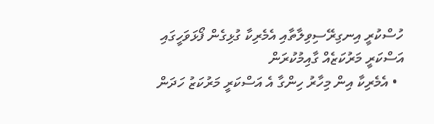ހުސްކުރީ އިނގިރޭސިވިލާތާއި އެމެރިކާ ގުޅިގެން ފޯޅަވަހީގައި އަސްކަރީ މަރުކަޒެއް ގާއިމުކުރަން
  • އެމެރިކާ އިން މިހާރު ހިންގާ އެ އަސްކަރީ މަރުކަޒު ހަދަން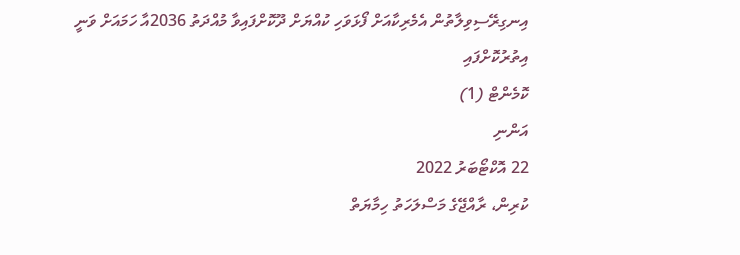އިނގިރޭސިވިލާތުން އެމެރިކާއަށް ފޯޅަވަހި ކުއްޔަށް ދޫކޮށްފައިވާ މުއްދަތު 2036އާ ހަމައަށް ވަނީ އިތުރުކޮށްފައި
ކޮމެންޓް (1)
އަންނި
22 އޮކްޓޯބަރު 2022
ކުރިން، ރާއްޖޭގެ މަސްލަހަތު ހިމާޔަތް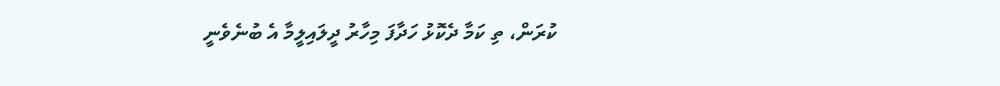ކުރަން، ތި ކަމާ ދެކޮޅު ހަދާފަ މިހާރު ދީލައިލީމާ އެ ބުނެވެނީ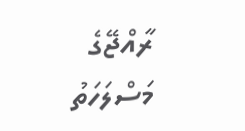ރާއްޖޭގެ މަސްލަހަތު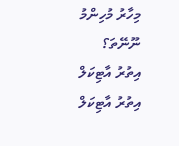މިހާރު މުހިންމު ނޫނޭތަ؟
އިތުރު އާޓިކަލް
އިތުރު އާޓިކަލް